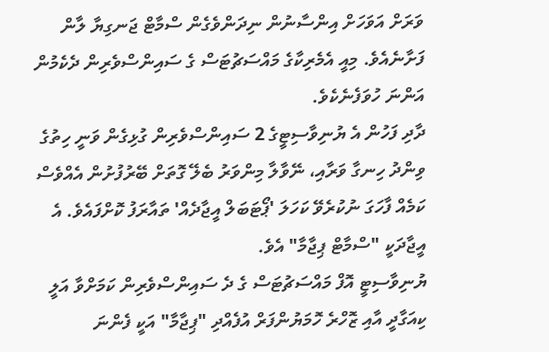ވަރަށް އަވަހަށް އިންސާނުން ނިދަންވެގެން ސްމާޓް ޖަނގިޔާ ލާން ފަށާނެއެވެ. މިއީ އެމެރިކާގެ މައްސަޗުޓަސް ގެ ސައިންސްވެރިން ދެކެމުން އަންނަ ހުވަފެނެކެވެ.
ދާދި ފަހުން އެ ޔުނިވާސިޓީގެ 2 ސައިންސްވެރިން ގުޅިގެން ވަނީ ހިތުގެ ވިންދު ހިނގާ ވަރާއި، ނޭވާލާ މިންވަރު ބެލޭ ގޮތަށް ބޭރުފުށުން އެއްވެސް ކަމެއް ފާހަގަ ނުކުރެވޭ ކަހަލަ 'ޕޯޓަބަލް އީޖާދެއް' ތައާރަފު ކޮށްފައެވެ. އެ އީޖާދަކީ "ސްމާޓް ޕިޖާމާ" އެވެ.
ޔުނިވާސިޓީ އޮފް މައްސަޗުޓަސް ގެ ދެ ސައިންސްވެރިން ކަމަށްވާ އަލީ ކިއަގާދީ އާއި ޒޮހްރެ ހޮމަޔުންފަރް އުފެއްދި "ޕިޖާމާ" އަކީ ފެންނަ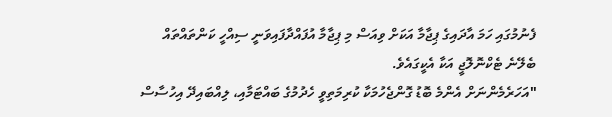ފެނުމުގައި ހަމަ އާދައިގެ ޕިޖާމާ އަކަށް ވިއަސް މި ޕިޖާމާ އުފައްދާފައިވަނީ ސިއްހީ ކަންތައްތައް ބެލޭނެ ޓެކްނޮލޮޖީ އަކާ އެކީގައެވެ.
"އަހަރެމެންނަށް އެންމެ ބޮޑު ގޮންޖެހުމަކާ ކުރިމަތިވީ ހެދުމުގެ ބައްޓަމާއި، ލިއްބައިދޭ އިހުސާސް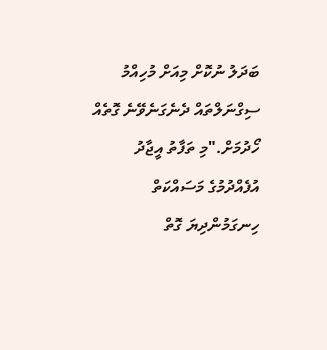ބަދަލު ނުކޮށް މިއަށް މުހިއްމު ސިގްނަލްތައް ދެނެގަނެވޭނެ ގޮތެއް ހޯދުމަށް."މި ތަފާތު އީޖާދު އުފެއްދުމުގެ މަސައްކަތް ހިނގަމުންދިޔަ ގޮތް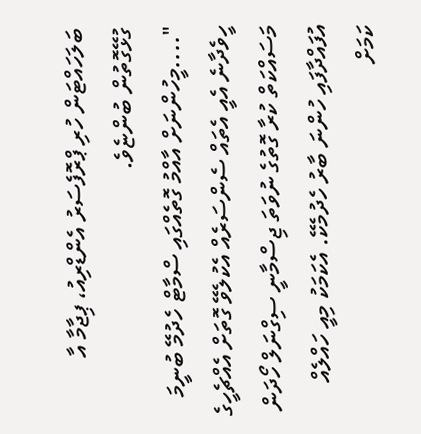ބަލަހައްޓަން ހުރި ޕްރޮފެސަރު އެންޑްރިއު، ޕިޖާމާ އާ ގުޅޭގޮތުން ބުންޏެވެ.
"....މީހުންނަށް އާއްމު ގޮތެއްގައި ސްމާޓް ހެދުމޭ ބުނީމަ ހީވެދާނެ އެއީ އެތައް ސެންސަރެއް އެކުލެވޭ ގޮތަށް އެއްޗެހީގެ މަސައްކަތް ކުރާ ގޮތުގެ ނުވަތަ ޖިސްމާނީ ސިގްނަލް ހޯދަން އުފައްދާފައި ހުންނަ ބާރު ހެދުމެކޭ. އެކަމަކު މިއީ ހައްލެއް ކަމަށް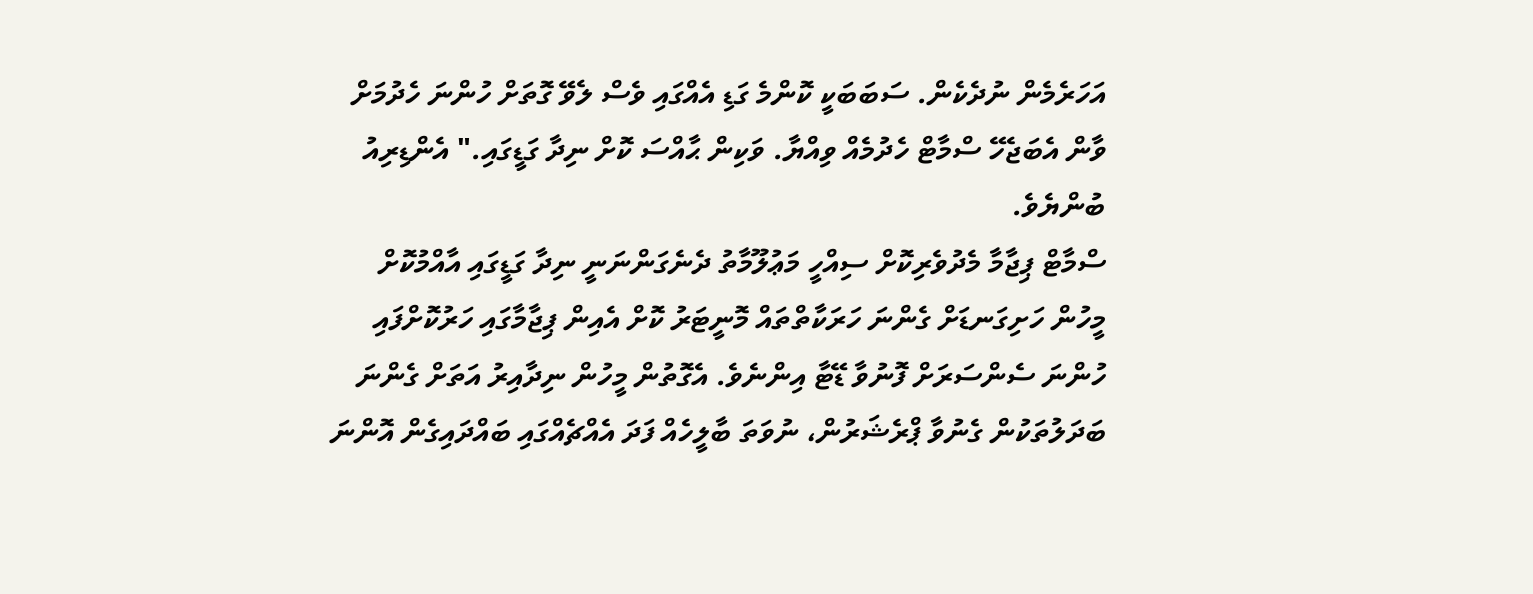އަހަރެމެން ނުދެކެން. ސަބަބަކީ ކޮންމެ ގަޑި އެއްގައި ވެސް ލެވޭ ގޮތަށް ހުންނަ ހެދުމަށް ވާން އެބަޖެހޭ ސްމާޓް ހެދުމެއް ވިއްޔާ. ވަކިން ޙާއްސަ ކޮށް ނިދާ ގަޑީގައި." އެންޑިރިއު ބުންޔެވެ.
ސްމާޓް ޕިޖާމާ މެދުވެރިކޮށް ސިއްހީ މަޢުލޫމާތު ދެނެގަންނަނީ ނިދާ ގަޑީގައި އާއްމުކޮށް މީހުން ހަށިގަނޑަށް ގެންނަ ހަރަކާތްތައް މޮނީޓަރު ކޮށް އެއިން ޕިޖާމާގައި ހަރުކޮށްފައި ހުންނަ ސެންސަރަށް ފޮނުވާ ޑޭޓާ އިންނެވެ. އެގޮތުން މީހުން ނިދާއިރު އަތަށް ގެންނަ ބަދަލުތަކުން ގެނުވާ ޕްރެޝަރުން، ނުވަތަ ބާލީހެއް ފަދަ އެއްޗެއްގައި ބައްދައިގެން އޮންނަ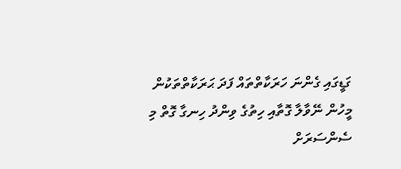ގަޑީގައި ގެންނަ ހަރަކާތްތައް ފަދަ ޙަރަކާތްތަކުން މީހުން ނޭވާލާ ގޮތާއި ހިތުގެ ވިންދު ހިނގާ ގޮތް މި ސެންސަރަށް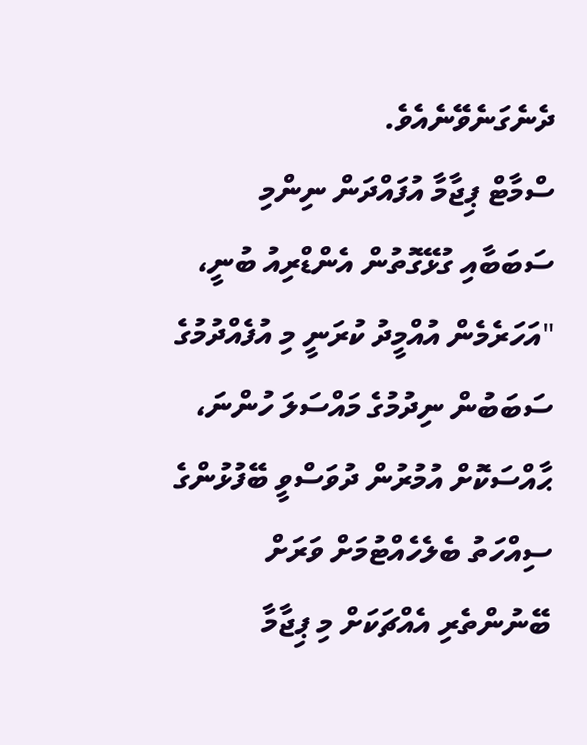ދެނެގަނެވޭނެއެވެ.
ސްމާޓް ޕިޖާމާ އުފައްދަން ނިންމި ސަބަބާއި ގުޅޭގޮތުން އެންޑްރިއު ބުނީ، "އަހަރެމެން އުއްމީދު ކުރަނީ މި އުފެއްދުމުގެ ސަބަބުން ނިދުމުގެ މައްސަލަ ހުންނަ، ޙާއްސަކޮށް އުމުރުން ދުވަސްވީ ބޭފުޅުންގެ ސިއްހަތު ބެލެހެއްޓުމަށް ވަރަށް ބޭނުންތެރި އެއްޗަކަށް މި ޕިޖާމާ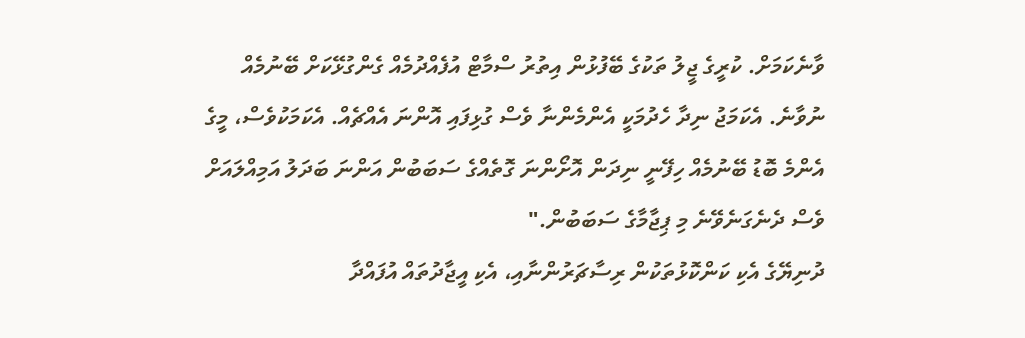ވާނެކަމަށް. ކުރީގެ ޖީލު ތަކުގެ ބޭފުޅުން އިތުރު ސްމާޓް އުފެއްދުމެއް ގެންގުޅޭކަށް ބޭނުމެއް ނުވާނެ. އެކަމަޖު ނިދާ ހެދުމަކީ އެންމެންނާ ވެސް ގުޅިފައި އޮންނަ އެއްޗެއް. އެކަމަކުވެސް، މީގެ އެންމެ ބޮޑު ބޭނުމެއް ހިފޭނީ ނިދަން އޮށޯންނަ ގޮތެއްގެ ސަބަބުން އަންނަ ބަދަލު އަމިއްލައަށް ވެސް ދެނެގަނެވޭނެ މި ޕިޖާމާގެ ސަބަބުން."
ދުނިޔޭގެ އެކި ކަންކޮޅުތަކުން ރިސާޗަރުންނާއި، އެކި އީޖާދުތައް އުފައްދާ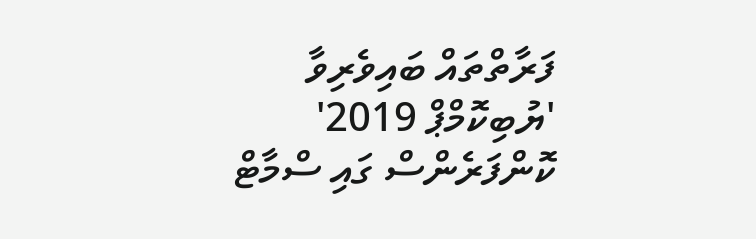ފަރާތްތައް ބައިވެރިވާ 'ޔުބިކޮމްޕް 2019' ކޮންފަރެންސް ގައި ސްމާޓް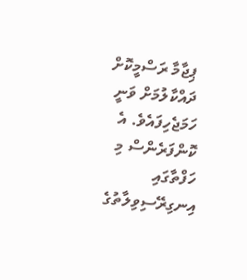ޕިޖާމާ ރަސްމީކޮށް ދައްކާލުމަށް ވަނީ ހަމަޖެހިފައެވެ. އެ ކޮންފަރެންސް މި ހަފްތާގައި އިނގިރޭސިވިލާތުގެ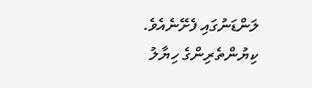ލަންޑަނުގައި ފެށޭނެއެވެ.
ކިޔުންތެރިންގެ ހިޔާލު